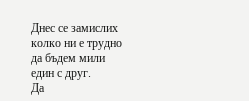Днес се замислих колко ни е трудно да бъдем мили един с друг.
Да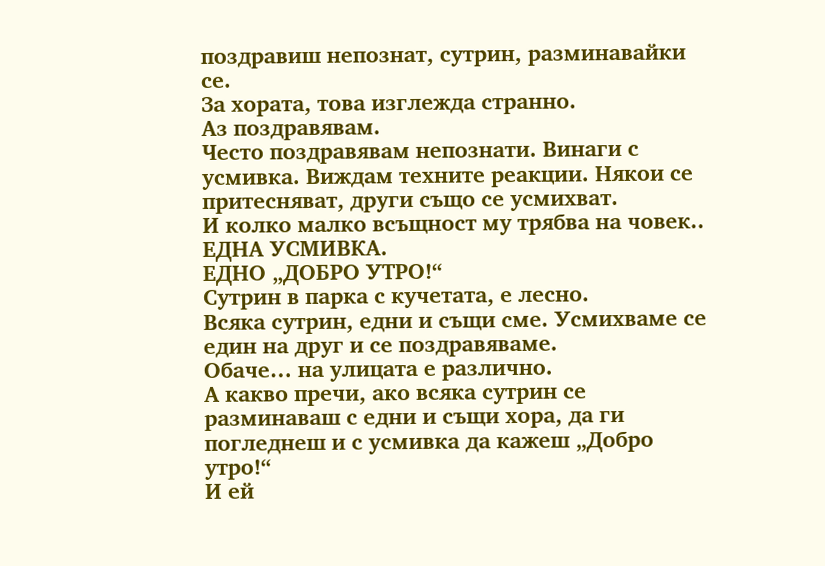поздравиш непознат, сутрин, разминавайки се.
За хората, това изглежда странно.
Аз поздравявам.
Често поздравявам непознати. Винаги с усмивка. Виждам техните реакции. Някои се притесняват, други също се усмихват.
И колко малко всъщност му трябва на човек..
ЕДНА УСМИВКА.
ЕДНО „ДОБРО УТРО!“
Сутрин в парка с кучетата, е лесно.
Всяка сутрин, едни и същи сме. Усмихваме се един на друг и се поздравяваме.
Обаче… на улицата е различно.
А какво пречи, ако всяка сутрин се разминаваш с едни и същи хора, да ги погледнеш и с усмивка да кажеш „Добро утро!“
И ей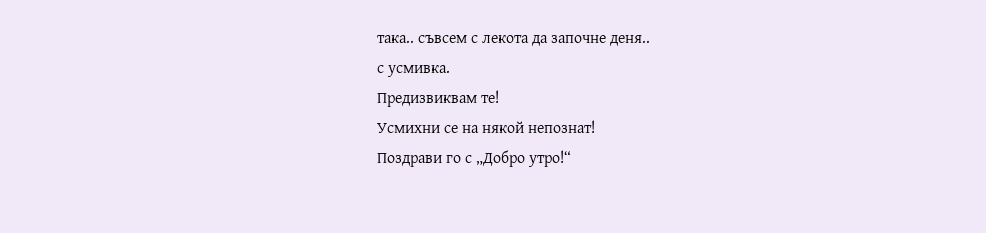така.. съвсем с лекота да започне деня..
с усмивка.
Предизвиквам те!
Усмихни се на някой непознат!
Поздрави го с „Добро утро!“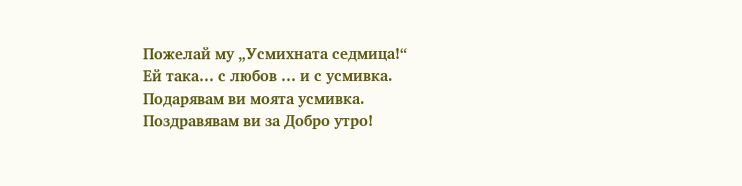Пожелай му „Усмихната седмица!“
Ей така… с любов … и с усмивка.
Подарявам ви моята усмивка.
Поздравявам ви за Добро утро!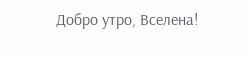Добро утро, Вселена!